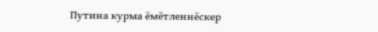Путина курма ĕмĕтленнĕскер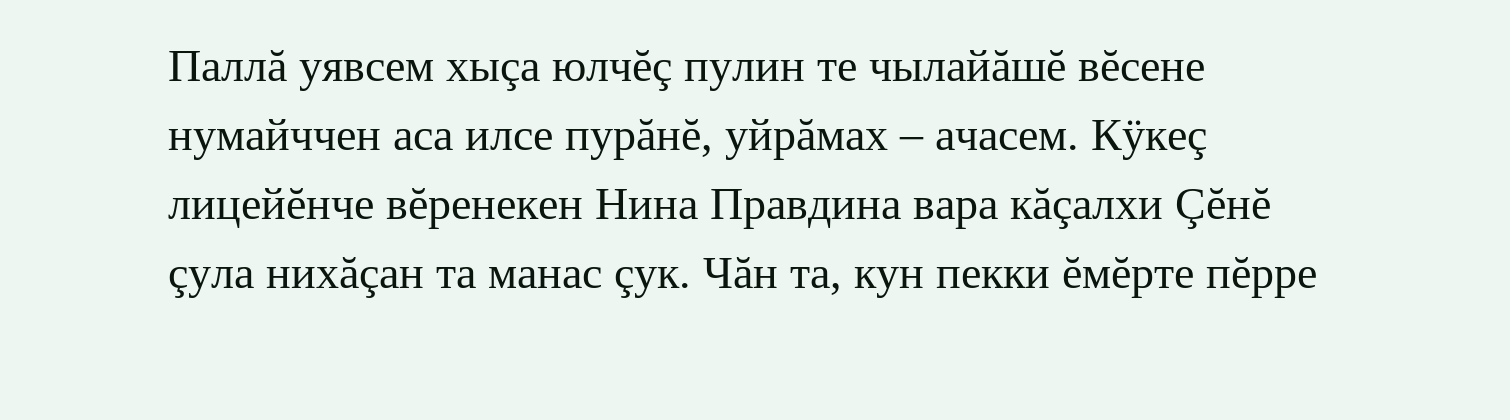Паллă уявсем хыçа юлчĕç пулин те чылайăшĕ вĕсене нумайччен аса илсе пурăнĕ, уйрăмах – ачасем. Кÿкеç лицейĕнче вĕренекен Нина Правдина вара кăçалхи Çĕнĕ çула нихăçан та манас çук. Чăн та, кун пекки ĕмĕрте пĕрре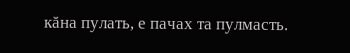кăна пулать, е пачах та пулмасть.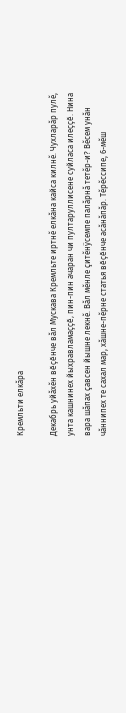Кремльти елкăра

Декабрь уйăхĕн вĕçĕнче вăл Мускава Кремльте иртнĕ елкăна кайса килнĕ. Чухларăр пулĕ, унта кашнинех йыхравламаççĕ, пин-пин ачаран чи пултаруллисене суйласа илеççĕ. Нина вара шăпах çавсен йышне лекнĕ. Вăл мĕнле çитĕнÿсемпе палăрнă тетĕр-и? Вĕсем унăн чăннипех те сахал мар, хăшне-пĕрне статья вĕçĕнче асăнăпăр. Тĕрĕссипе, 6-мĕш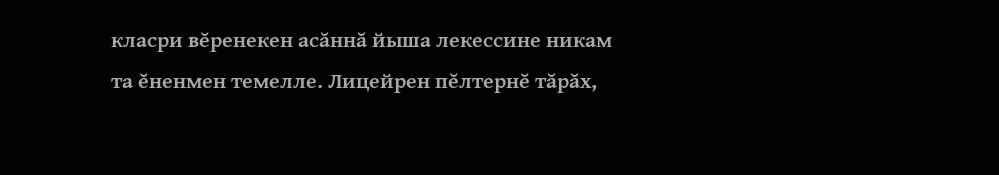класри вĕренекен асăннă йыша лекессине никам та ĕненмен темелле. Лицейрен пĕлтернĕ тăрăх,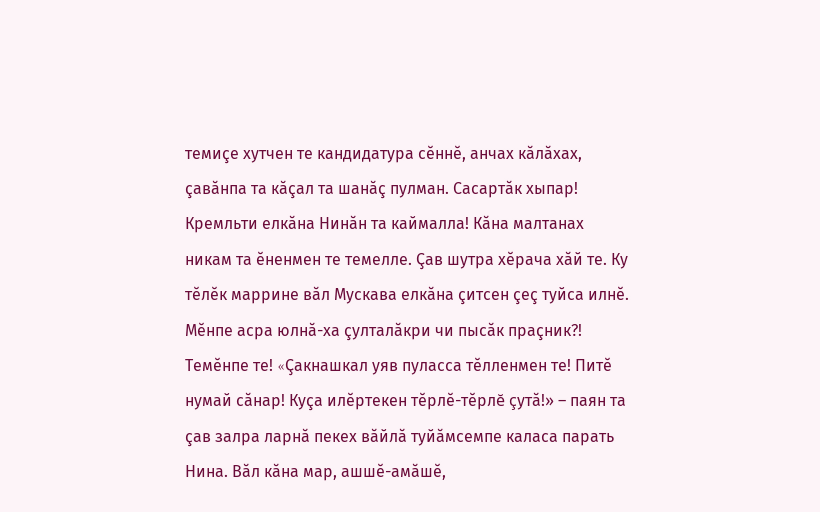темиçе хутчен те кандидатура сĕннĕ, анчах кăлăхах, çавăнпа та кăçал та шанăç пулман. Сасартăк хыпар! Кремльти елкăна Нинăн та каймалла! Кăна малтанах никам та ĕненмен те темелле. Çав шутра хĕрача хăй те. Ку тĕлĕк маррине вăл Мускава елкăна çитсен çеç туйса илнĕ. Мĕнпе асра юлнă-ха çулталăкри чи пысăк праçник?! Темĕнпе те! «Çакнашкал уяв пуласса тĕлленмен те! Питĕ нумай сăнар! Куçа илĕртекен тĕрлĕ-тĕрлĕ çутă!» – паян та çав залра ларнă пекех вăйлă туйăмсемпе каласа парать Нина. Вăл кăна мар, ашшĕ-амăшĕ,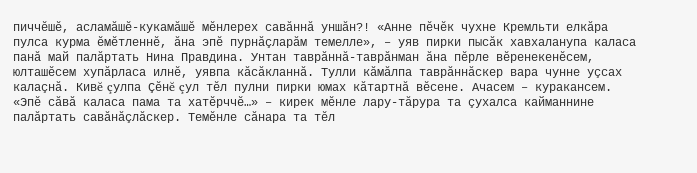пиччĕшĕ, асламăшĕ-кукамăшĕ мĕнлерех савăннă уншăн?! «Анне пĕчĕк чухне Кремльти елкăра пулса курма ĕмĕтленнĕ, ăна эпĕ пурнăçларăм темелле», – уяв пирки пысăк хавхаланупа каласа панă май палăртать Нина Правдина. Унтан таврăннă-таврăнман ăна пĕрле вĕренекенĕсем, юлташĕсем хупăрласа илнĕ, уявпа кăсăкланнă. Тулли кăмăлпа таврăннăскер вара чунне уçсах калаçнă. Кивĕ çулпа Çĕнĕ çул тĕл пулни пирки юмах кăтартнă вĕсене. Ачасем – куракансем. «Эпĕ сăвă каласа пама та хатĕрччĕ…» – кирек мĕнле лару-тăрура та çухалса кайманнине палăртать савăнăçлăскер. Темĕнле сăнара та тĕл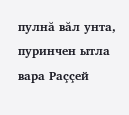пулнă вăл унта, пуринчен ытла вара Раççей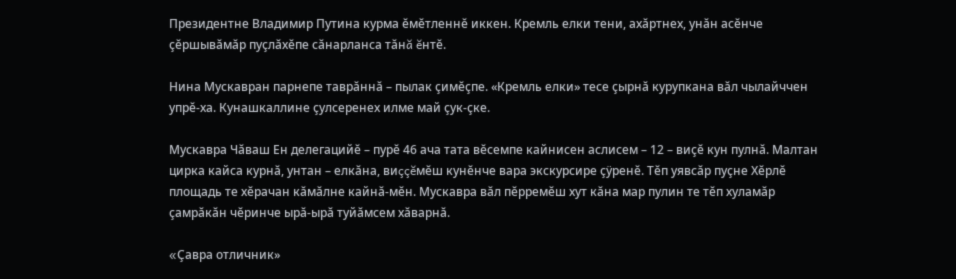Президентне Владимир Путина курма ĕмĕтленнĕ иккен. Кремль елки тени, ахăртнех, унăн асĕнче çĕршывăмăр пуçлăхĕпе сăнарланса тăнă ĕнтĕ.

Нина Мускавран парнепе таврăннă – пылак çимĕçпе. «Кремль елки» тесе çырнă курупкана вăл чылайччен упрĕ-ха. Кунашкаллине çулсеренех илме май çук-çке.

Мускавра Чăваш Ен делегацийĕ – пурĕ 46 ача тата вĕсемпе кайнисен аслисем – 12 – виçĕ кун пулнă. Малтан цирка кайса курнă, унтан – елкăна, виççĕмĕш кунĕнче вара экскурсире çÿренĕ. Тĕп уявсăр пуçне Хĕрлĕ площадь те хĕрачан кăмăлне кайнă-мĕн. Мускавра вăл пĕрремĕш хут кăна мар пулин те тĕп хуламăр çамрăкăн чĕринче ырă-ырă туйăмсем хăварнă.

«Çавра отличник»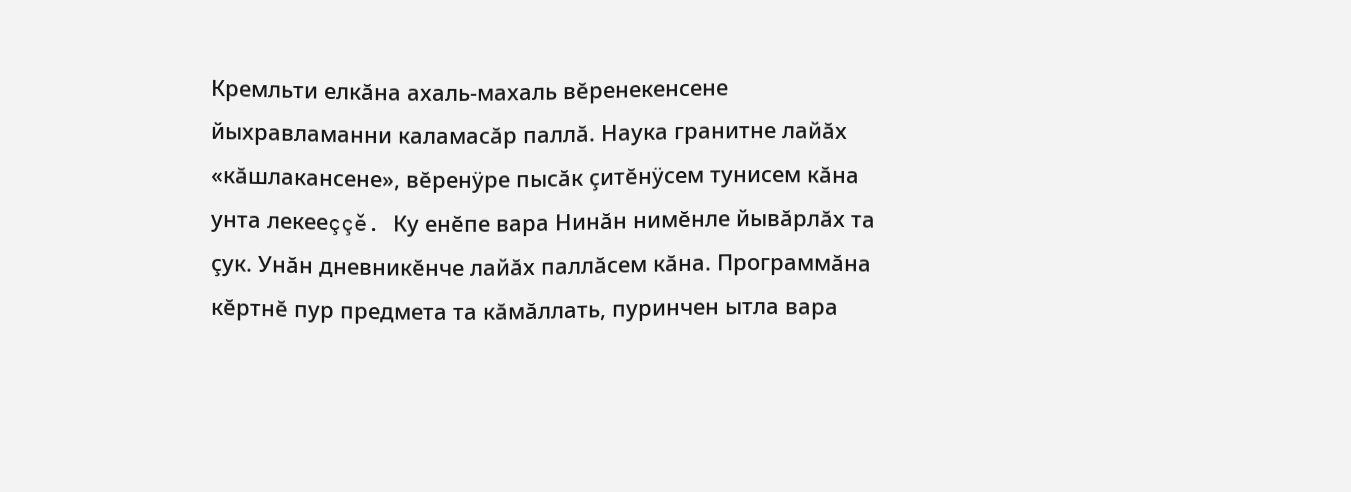Кремльти елкăна ахаль-махаль вĕренекенсене йыхравламанни каламасăр паллă. Наука гранитне лайăх «кăшлакансене», вĕренÿре пысăк çитĕнÿсем тунисем кăна унта лекееççĕ. Ку енĕпе вара Нинăн нимĕнле йывăрлăх та çук. Унăн дневникĕнче лайăх паллăсем кăна. Программăна кĕртнĕ пур предмета та кăмăллать, пуринчен ытла вара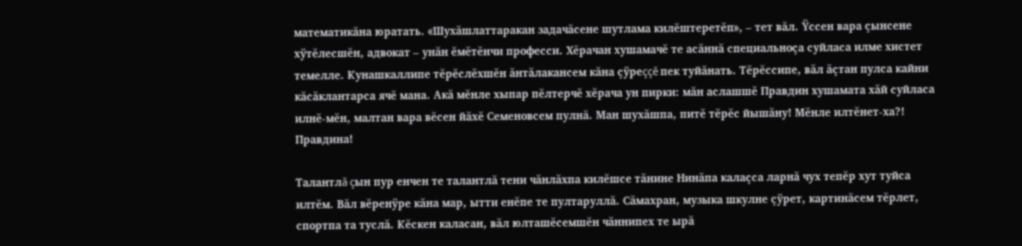математикăна юратать. «Шухăшлаттаракан задачăсене шутлама килĕштеретĕп», – тет вăл. Ÿссен вара çынсене хÿтĕлесшĕн, адвокат – унăн ĕмĕтĕнчи професси. Хĕрачан хушамачĕ те асăннă специальноçа суйласа илме хистет темелле. Кунашкаллипе тĕрĕслĕхшĕн ăнтăлакансем кăна çÿреççĕ пек туйăнать. Тĕрĕссипе, вăл ăçтан пулса кайни кăсăклантарса ячĕ мана. Акă мĕнле хыпар пĕлтерчĕ хĕрача ун пирки: мăн аслашшĕ Правдин хушамата хăй суйласа илнĕ-мĕн, малтан вара вĕсен йăхĕ Семеновсем пулнă. Ман шухăшпа, питĕ тĕрĕс йышăну! Мĕнле илтĕнет-ха?! Правдина!

Талантлă çын пур енчен те талантлă тени чăнлăхпа килĕшсе тăнине Нинăпа калаçса ларнă чух тепĕр хут туйса илтĕм. Вăл вĕренÿре кăна мар, ытти енĕпе те пултаруллă. Сăмахран, музыка шкулне çÿрет, картинăсем тĕрлет, спортпа та туслă. Кĕскен каласан, вăл юлташĕсемшĕн чăннипех те ырă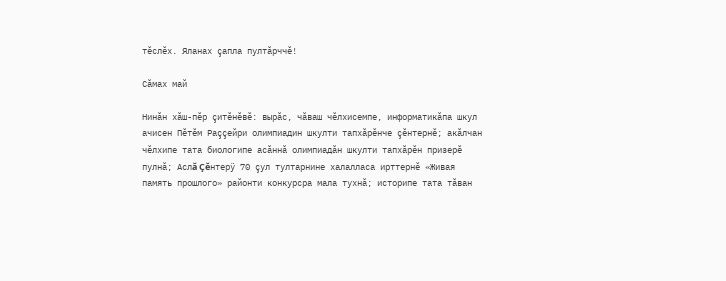тĕслĕх. Яланах çапла пултăрччĕ!

Сăмах май

Нинăн хăш-пĕр çитĕнĕвĕ: вырăс, чăваш чĕлхисемпе, информатикăпа шкул ачисен Пĕтĕм Раççейри олимпиадин шкулти тапхăрĕнче çĕнтернĕ; акăлчан чĕлхипе тата биологипе асăннă олимпиадăн шкулти тапхăрĕн призерĕ пулнă; Аслă Çĕнтерÿ 70 çул тултарнине халалласа ирттернĕ «Живая память прошлого» районти конкурсра мала тухнă; историпе тата тăван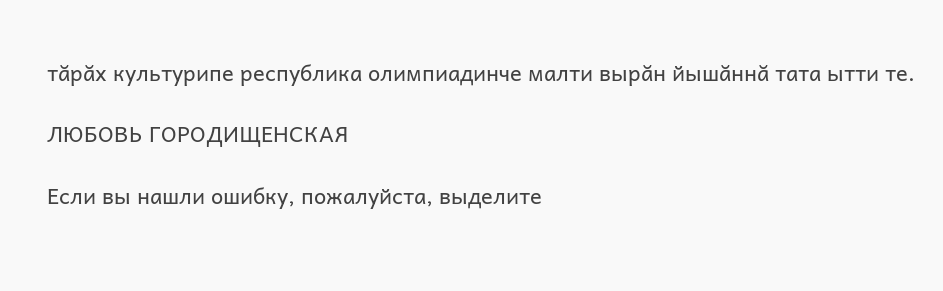тăрăх культурипе республика олимпиадинче малти вырăн йышăннă тата ытти те.

ЛЮБОВЬ ГОРОДИЩЕНСКАЯ

Если вы нашли ошибку, пожалуйста, выделите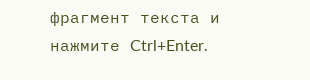фрагмент текста и нажмите Ctrl+Enter.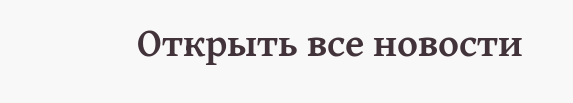Открыть все новости